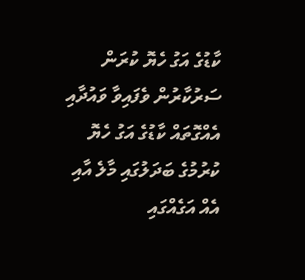ކާޑުގެ އަގު ހެޔޮ ކުރަން ސަރުކާރުން ވެފައިވާ ވައުދާއި އެއްގޮތައް ކާޑުގެ އަގު ހެޔޮ ކުރުމުގެ ބަދަލުގައި މާލެ އާއި އެއް އަގެއްގައި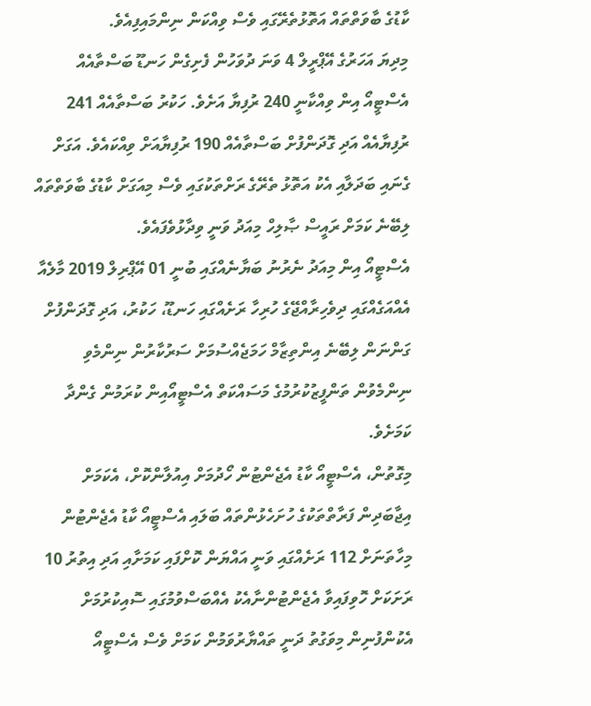ކާޑުގެ ބާވަތްތައް އަތޮޅުތެރޭގައި ވެސް ވިއްކަން ނިންމައިފިއެވެ.
މިދިޔަ އަހަރުގެ އޭޕްރީލް 4 ވަނަ ދުވަހުން ފެށިގެން ހަނޑޫ ބަސްތާއެއް އެސްޓީއޯ އިން ވިއްކާނީ 240 ރުފިޔާ އަށެވެ. ހަކުރު ބަސްތާއެއް 241 ރުފިޔާއެއް އަދި ގޮދަންފުށް ބަސްތާއެއް 190 ރުފިޔާއަށް ވިއްކައެވެ. އަގަށް ގެނައި ބަދަލާއި އެކު އަތޮޅު ތެރޭގެ ރަށްތަކުގައި ވެސް މިއަގަށް ކާޑުގެ ބާވަތްތައް ލިބޭނެ ކަމަށް ރައީސް ޞާލިހް މިއަދު ވަނީ ވިދާޅުވެފައެވެ.
އެސްޓީއޯ އިން މިއަދު ނެރުނު ބަޔާނެއްގައި ބުނީ 01 އޭޕްރިލް 2019 މާލެއާ އެއްއަގެއްގައި ދިވެހިރާއްޖޭގެ ހުރިހާ ރަށެއްގައި ހަނޑޫ، ހަކުރު، އަދި ގޮދަންފުށް ގަންނަން ލިބޭނެ އިންތިޒާމް ހަމަޖެއްސުމަށް ސަރުކާރުން ނިންމެވި ނިންމެވުން ތަންފީޒުކުރުމުގެ މަސައްކަތް އެސްޓީއޯއިން ކުރަމުން ގެންދާ ކަމަށެވެ.
މިގޮތުން، އެސްޓީއޯ ކާޑު އެޖެންޓުން ހޯދުމަށް އިއުލާންކޮށް، އެކަމަށް އިޖާބަދިން ފަރާތްތަކުގެ ހުށަހެޅުންތައް ބަލައި އެސްޓީއޯ ކާޑު އެޖެންޓުން މިހާތަނަށް 112 ރަށެއްގައި ވަނީ އައްޔަން ކޮށްފައި ކަމަށާއި އަދި އިތުރު 10 ރަށަކަށް ހޮވިފައިވާ އެޖެންޓުންނާއެކު އެއްބަސްވުމުގައި ސޮއިކުރުމަށް އެކުންފުނިން މިވަގުތު ދަނީ ތައްޔާރުވަމުން ކަމަށް ވެސް އެސްޓީއޯ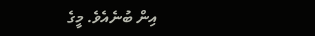އިން ބުނެއެވެ. މީގެ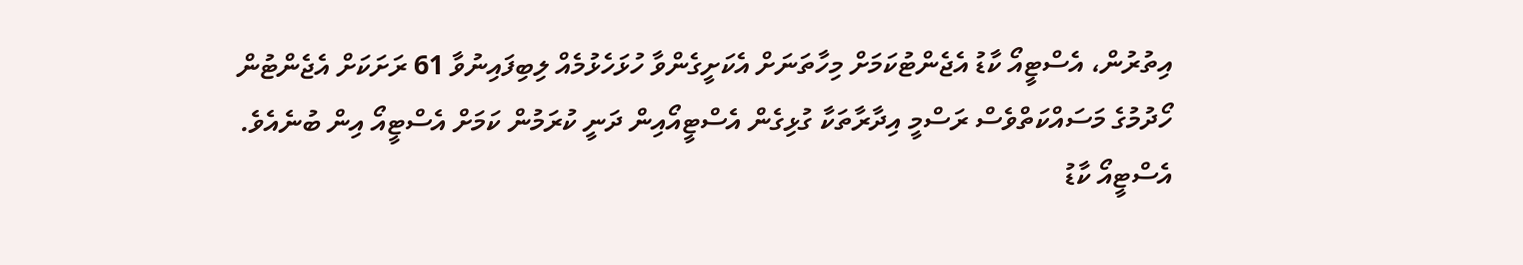އިތުރުން، އެސްޓީއޯ ކާޑު އެޖެންޓުކަމަށް މިހާތަނަށް އެކަށީގެންވާ ހުޅަހެޅުމެއް ލިބިފައިނުވާ 61 ރަށަކަށް އެޖެންޓުން ހޯދުމުގެ މަސައްކަތްވެސް ރަސްމީ އިދާރާތަކާ ގުޅިގެން އެސްޓީއޯއިން ދަނީ ކުރަމުން ކަމަށް އެސްޓީއޯ އިން ބުނެއެވެ.
އެސްޓީއޯ ކާޑު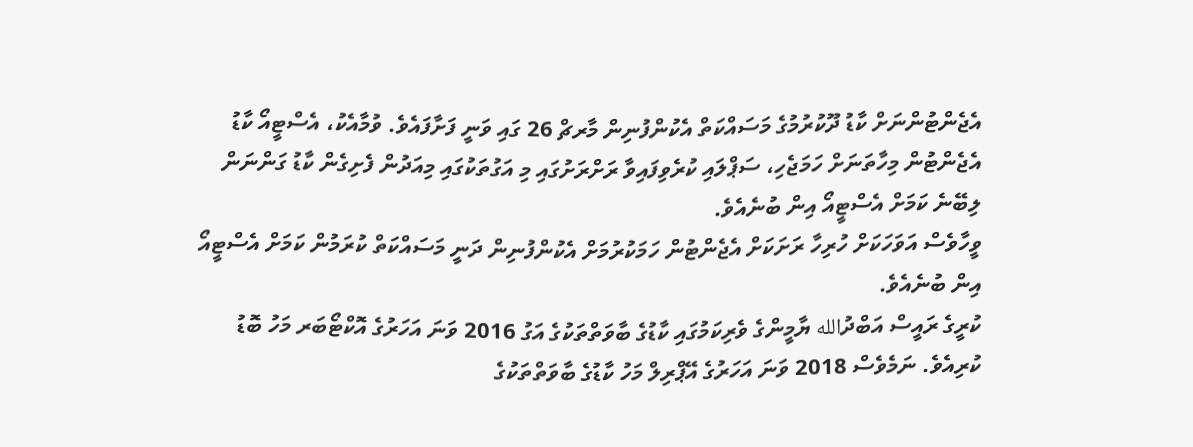އެޖެންޓުންނަށް ކާޑު ދޫކުރުމުގެ މަސައްކަތް އެކުންފުނިން މާރޗް 26 ގައި ވަނީ ފަށާފައެވެ. ވުމާއެކު، އެސްޓީއޯ ކާޑު އެޖެންޓުން މިހާތަނަށް ހަމަޖެހި، ސަޕްލައި ކުރެވިފައިވާ ރަށްރަށުގައި މި އަގުތަކުގައި މިއަދުން ފެށިގެން ކާޑު ގަންނަން ލިބޭނެ ކަމަށް އެސްޓީއޯ އިން ބުނެއެވެ.
ވީހާވެސް އަވަހަކަށް ހުރިހާ ރަށަކަށް އެޖެންޓުން ހަމަކުރުމަށް އެކުންފުނިން ދަނީ މަސައްކަތް ކުރަމުން ކަމަށް އެސްޓީއޯ އިން ބުނެއެވެ.
ކުރީގެ ރައީސް އަބްދުالله ޔާމީންގެ ވެރިކަމުގައި ކާޑުގެ ބާވަތްތަކުގެ އަގު 2016 ވަނަ އަހަރުގެ އޮކްޓޯބަރ މަހު ބޮޑު ކުރިއެވެ. ނަމެވެސް 2018 ވަނަ އަހަރުގެ އޭޕްރިލް މަހު ކާޑުގެ ބާވަތްތަކުގެ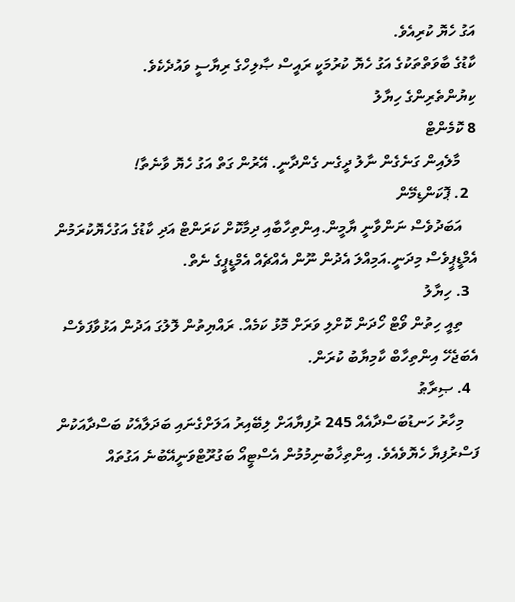އަގު ހެޔޮ ކުރިއެވެ.
ކާޑުގެ ބާވަތްތަކުގެ އަގު ހެޔޮ ކުރުމަކީ ރައީސް ޞާލިހްގެ ރިޔާސީ ވައުދެކެވެ.
ކިޔުންތެރިންގެ ހިޔާލު
8 ކޮމެންޓް
    މާލެއިން ގަނެގެން ނާލު ދީގެނ ގެންދާނީ. އޭރުން ގަތް އަގު ހެޔޮ ވާނެތާ!
  2. ޕޮކަންޑިމޭން
    އަބަދުވެސް ނަންވާނީ ޔާމީން.އިންތިހާބާއި ދިމާކޮށް ކަރަންޓް އަދި ކާޑުގެ އަގުހެޔޮކުރަމުން އެމްޑީޕީވެސް މިދަނީ.އަމިއްލަ އެދުން ނޫން އެއްޗެއް އެމްޑީޕީގެ ނެތް.
  3. ހިޔާލު
    ތިއީ ހިތުން ވޯޓް ހޯދަން ކޮށްލި ވަރަށް މޮޅު ކަމެއް. ރައްޔިތުން ލޮލުގަ އަދުން އަޅުވާފަވެސް އެބަޖެހޭ އިންތިހާބް ކާމިޔާބު ކުރަން.
  4. ޞިރާޠު
    މިހާރު ހަނޑުބަސްދާއެއް 245 ރުފިޔާއަށް ލިބޭއިރު އަލަށްގެނައި ބަދަލާއެކު ބަސްދާއަކުން ފަސްރުފިޔާ ހެޔޮވެއެވެ. އިންތިޚާބުނިމުމުން އެސްޓީއޯ ބަގުރޫޓްވަނީއޭބުނެ އަގުތައް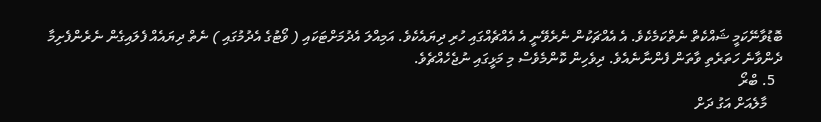ބޮޑުވާނޭކަމީ ޝައްކެތް ނެތްކަމެކެވެ. އެ އެއްޗަކުން ނެރެވޭނީ އެ އެއްޗެއްގައި ހުރި ދިޔައެކެވެ. އަމިއްލަ އެދުމަށްޓަކައި ( ވޯޓުގެ އެދުމުގައި ) ނެތް ދިޔައެއް ފެލައިގެން ނެރެންފެށިމާ ދެންވާނެ ހަތަރެތި ވާތަން ފެންނާނެއެވެ. ދިވެހިން ކޮންމެވެސް މި މަޅީގައި ނުޖެހެއްޗެވެ.
  5. ބްރޯ
    މާލެއަށް އަގު ދަށް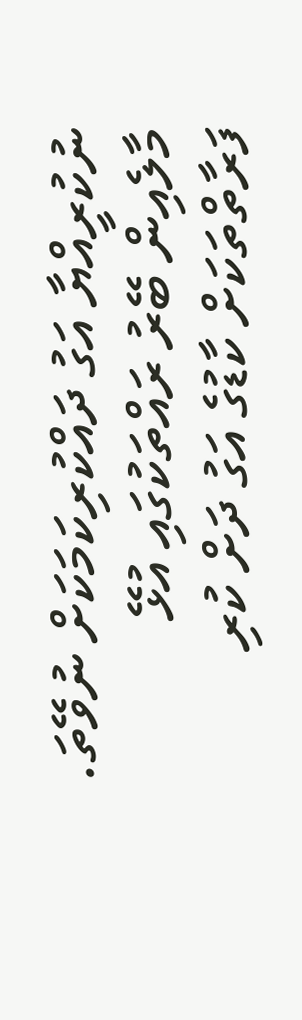ނުކުރީއްޔާ އަގު ދައްކުރިކަމަކަށް ނުވޭތަ. މާލެއިން ބޭރު ރައްތަކުގައި އުޅޭ ފަރާތްތަކަށް ކާޑުގެ އަގު ދަށް ކުރި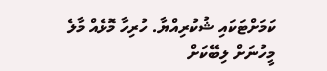ކަމަށްޓަކައި ޝުކުރިއްޔާ. ހުރިހާ މޮޅެއް މާލެ މީހުނަށް ލިބޭކަށް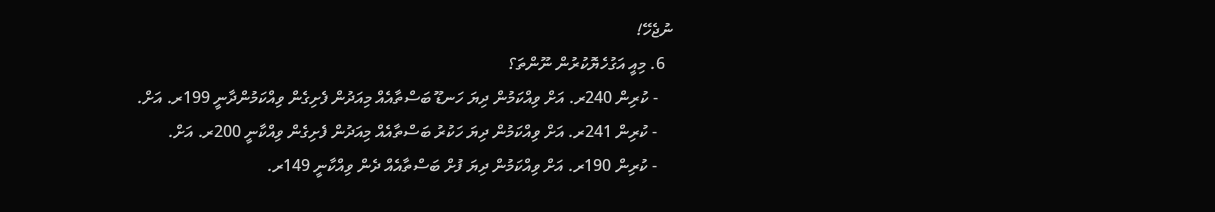ނުޖެހޭ!
  6. މިއީ އަގުހެޔޮކުރުން ނޫންތަ؟
    - ކުރިން 240ރ. އަށް ވިއްކަމުން ދިޔަ ހަނޑޫ ބަސްތާއެއް މިއަދުން ފެށިގެން ވިއްކަމުންދާނީ 199ރ. އަށް.
    - ކުރިން 241ރ. އަށް ވިއްކަމުން ދިޔަ ހަކުރު ބަސްތާއެއް މިއަދުން ފެށިގެން ވިއްކާނީ 200ރ. އަށް.
    - ކުރިން 190ރ. އަށް ވިއްކަމުން ދިޔަ ފުށް ބަސްތާއެއް ދެން ވިއްކާނީ 149ރ.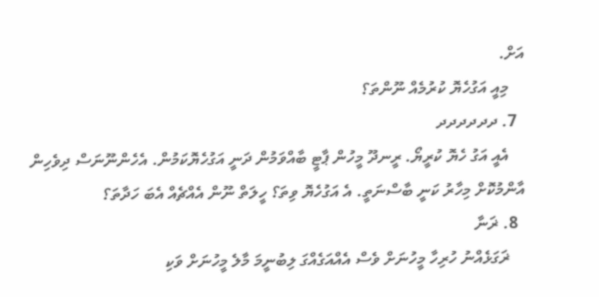އަށް.
    މިއީ އަގުހެޔޮ ކުރުމެއް ނޫންތަ؟
  7. ދދދދދދ
    އެއީ އަގު ހެޔޮ ކުރީޔޯ. ރީނދޫ މީހުން ޕާޓީ ބާއްވަމުން ދަނީ އަގުހެޔޮކަމުން. އެހެންނޫނަސް ދިވެހިން އާންމުކޮށް މިހާރު ކަނީ ބާސްނަތީ. އެ އަގުހެޔޮ ވިތަ؟ ހީލަތް ނޫން އެއްޗެއް އެބަ ހަދާތަ؟
  8. ޜަނާ
    ޜަގަޅެއްނު ހުރިހާ މީހުނަށް ވެސް އެއްއަގެއްގަ ލިބުނީމަ މާލެ މީހުނަށް ވަކި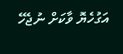އަގުހެޔޮ ވާކަށް ނުޖެހޭ